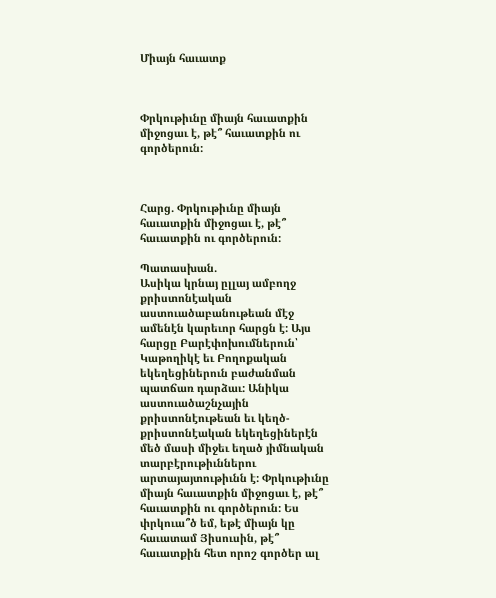Միայն հաւատք



Փրկութիւնը միայն հաւատքին միջոցաւ է, թէ՞ հաւատքին ու գործերուն:



Հարց. Փրկութիւնը միայն հաւատքին միջոցաւ է, թէ՞ հաւատքին ու գործերուն:

Պատասխան.
Ասիկա կրնայ ըլլայ ամբողջ քրիստոնէական աստուածաբանութեան մէջ ամենէն կարեւոր հարցն է: Այս հարցը Բարէփոխումներուն՝ Կաթողիկէ եւ Բողոքական եկեղեցիներուն բաժանման պատճառ դարձաւ: Անիկա աստուածաշնչային քրիստոնէութեան եւ կեղծ-քրիստոնէական եկեղեցիներէն մեծ մասի միջեւ եղած յիմնական տարբէրութիւններու արտայայտութիւնն է: Փրկութիւնը միայն հաւատքին միջոցաւ է, թէ՞ հաւատքին ու գործերուն: Ես փրկուա՞ծ եմ, եթէ միայն կը հաւատամ Յիսուսին, թէ՞ հաւատքին հետ որոշ գործեր ալ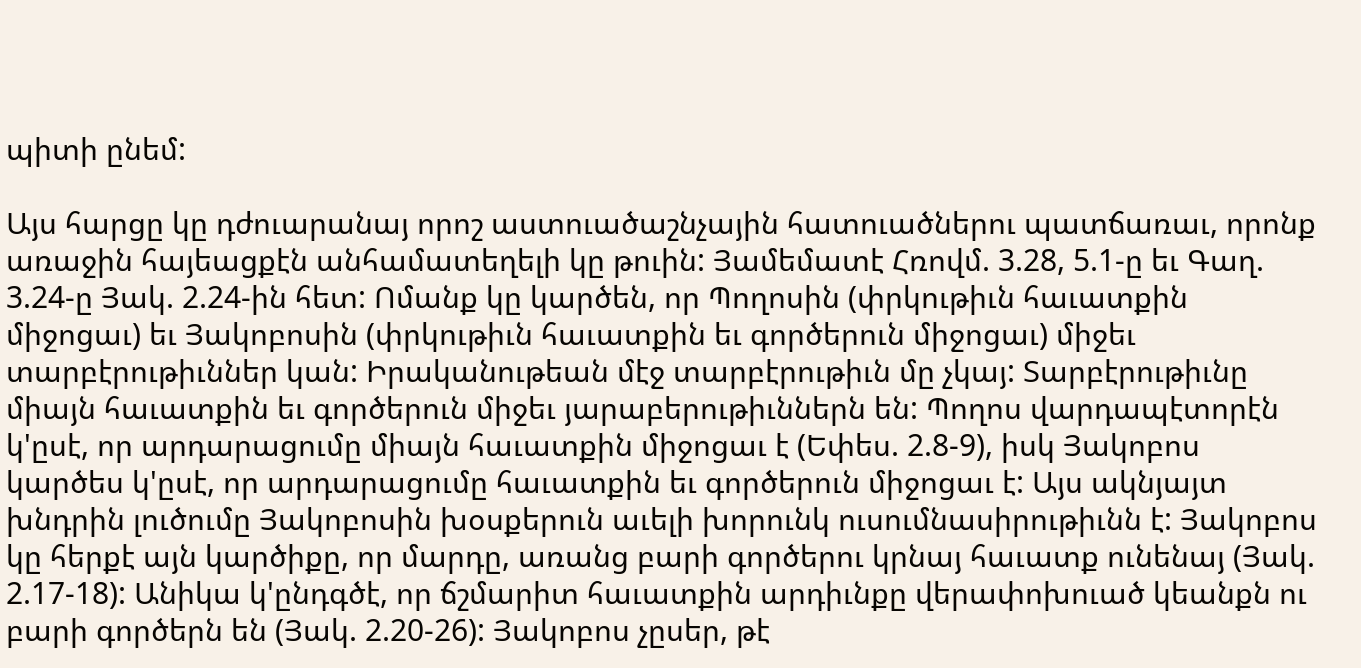պիտի ընեմ:

Այս հարցը կը դժուարանայ որոշ աստուածաշնչային հատուածներու պատճառաւ, որոնք առաջին հայեացքէն անհամատեղելի կը թուին: Յամեմատէ Հռովմ. 3.28, 5.1-ը եւ Գաղ. 3.24-ը Յակ. 2.24-ին հետ: Ոմանք կը կարծեն, որ Պողոսին (փրկութիւն հաւատքին միջոցաւ) եւ Յակոբոսին (փրկութիւն հաւատքին եւ գործերուն միջոցաւ) միջեւ տարբէրութիւններ կան: Իրականութեան մէջ տարբէրութիւն մը չկայ: Տարբէրութիւնը միայն հաւատքին եւ գործերուն միջեւ յարաբերութիւններն են: Պողոս վարդապէտորէն կ'ըսէ, որ արդարացումը միայն հաւատքին միջոցաւ է (Եփես. 2.8-9), իսկ Յակոբոս կարծես կ'ըսէ, որ արդարացումը հաւատքին եւ գործերուն միջոցաւ է: Այս ակնյայտ խնդրին լուծումը Յակոբոսին խօսքերուն աւելի խորունկ ուսումնասիրութիւնն է: Յակոբոս կը հերքէ այն կարծիքը, որ մարդը, առանց բարի գործերու կրնայ հաւատք ունենայ (Յակ. 2.17-18): Անիկա կ'ընդգծէ, որ ճշմարիտ հաւատքին արդիւնքը վերափոխուած կեանքն ու բարի գործերն են (Յակ. 2.20-26): Յակոբոս չըսեր, թէ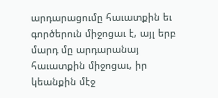արդարացումը հաւատքին եւ գործերուն միջոցաւ է, այլ երբ մարդ մը արդարանայ հաւատքին միջոցաւ, իր կեանքին մէջ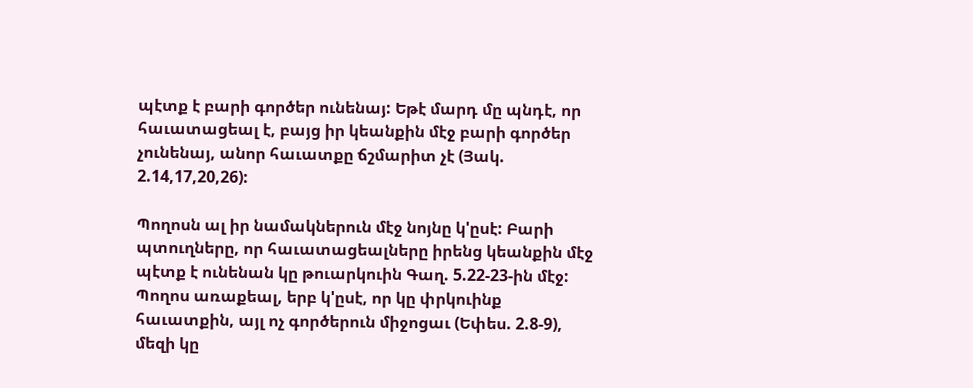պէտք է բարի գործեր ունենայ: Եթէ մարդ մը պնդէ, որ հաւատացեալ է, բայց իր կեանքին մէջ բարի գործեր չունենայ, անոր հաւատքը ճշմարիտ չէ (Յակ. 2.14,17,20,26):

Պողոսն ալ իր նամակներուն մէջ նոյնը կ'ըսէ: Բարի պտուղները, որ հաւատացեալները իրենց կեանքին մէջ պէտք է ունենան կը թուարկուին Գաղ. 5.22-23-ին մէջ: Պողոս առաքեալ, երբ կ'ըսէ, որ կը փրկուինք հաւատքին, այլ ոչ գործերուն միջոցաւ (Եփես. 2.8-9), մեզի կը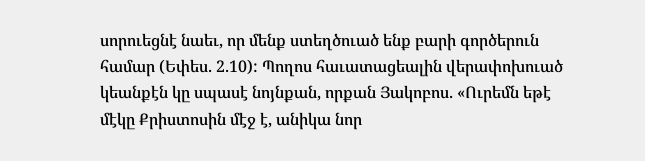սորուեցնէ նաեւ, որ մենք ստեղծուած ենք բարի գործերուն համար (Եփես. 2.10): Պողոս հաւատացեալին վերափոխուած կեանքէն կը սպասէ նոյնքան, որքան Յակոբոս. «Ուրեմն եթէ մէկը Քրիստոսին մէջ է, անիկա նոր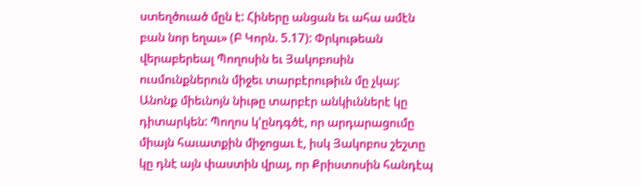ստեղծուած մըն է: Հիները անցան եւ ահա ամէն բան նոր եղաւ» (Բ Կորն. 5.17): Փրկութեան վերաբերեալ Պողոսին եւ Յակոբոսին ուսմունքներուն միջեւ տարբէրութիւն մը չկայ: Անոնք միեւնոյն նիւթը տարբէր անկիւններէ կը դիտարկեն: Պողոս կ'ընդգծէ, որ արդարացումը միայն հաւատքին միջոցաւ է, իսկ Յակոբոս շեշտը կը դնէ այն փաստին վրայ, որ Քրիստոսին հանդէպ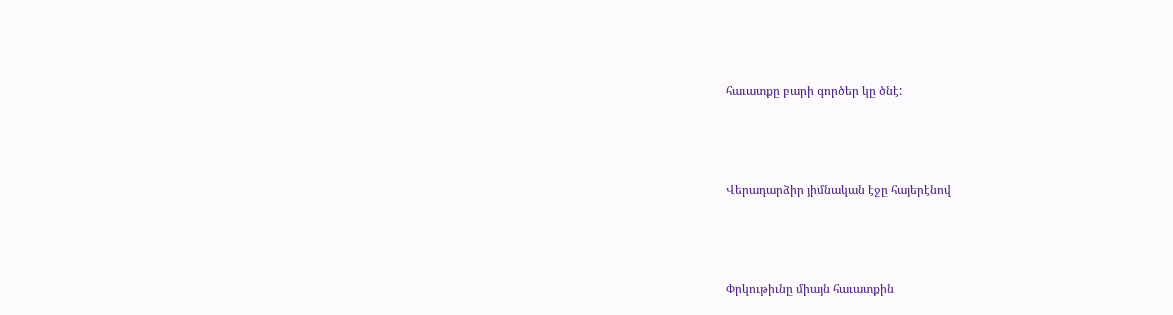հաւատքը բարի գործեր կը ծնէ:



Վերադարձիր յիմնական էջը հայերէնով



Փրկութիւնը միայն հաւատքին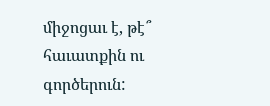միջոցաւ է, թէ՞ հաւատքին ու գործերուն: